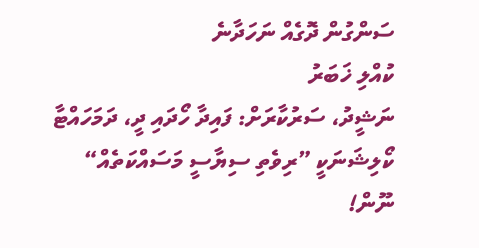ސަންގުން ދޮގެއް ނަހަދާނެ
ކުއްލި ޚަބަރު
ނަޝީދު، ސަރުކާރަށް: ފައިދާ ހޯދައި ދީ، ދަމަހައްޓާ ކޯލިޝަނަކީ ”ރިވެތި ސިޔާސީ މަސައްކަތެއް“ ނޫން!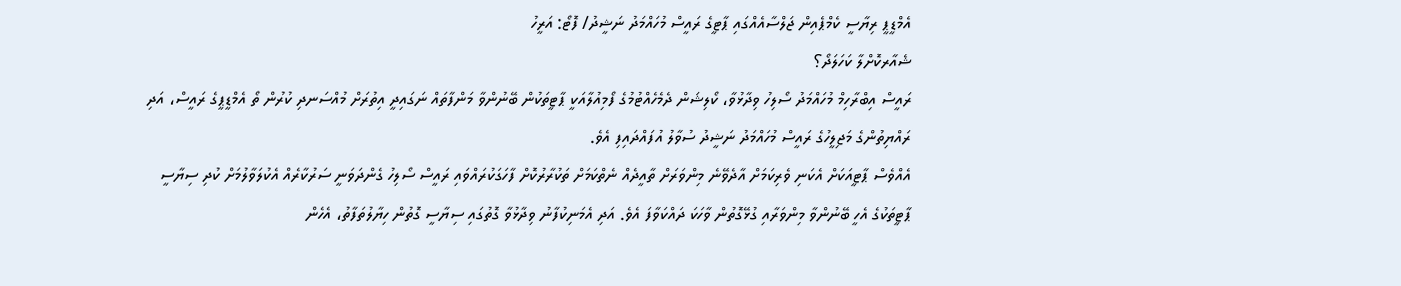އެމްޑީޕީ ރިޔާސީ ކެމްޕެއިން ޖަލްސާއެއްގައި ޕާޓީގެ ރައީސް މުހައްމަދު ނަޝީދު/ ފޮޓޯ: އަރީހު
ޝެއާރކޮށްލާ ކަހަލަދޯ؟
ރައީސް އިބްރާހިމް މުހައްމަދު ސޯލިހު ވިދާޅުވާ، ކޯލިޝަން ދެމެހެއްޓުމުގެ ފޯމިއުލާއަކީ ޕާޓީތަކުން ބޭނުންވާ މަންފާތައް ނަގައިދީ އިތުރަށް މުއްސަނދި ކުރުން ތޯ އެމްޑީޕީގެ ރައީސް، އަދި ރައްޔިތުންގެ މަޖިލީހުގެ ރައީސް މުހައްމަދު ނަޝީދު ސުވާލު އުފައްދައިފި އެވެ.
އެއްވެސް ޕާޓީއަކަށް އެކަނި ވެރިކަމަށް އާދެވޭނެ މިންވަރަށް ތާއީދެއް ނެތްކަމަށް ތަކުރާރުކޮށް ފާހަގަކުރައްވައި ރައީސް ސޯލިހު ގެންދަވަނީ ސަރުކާރެއް އެކުލަވާލުމަށް ކުދި ސިޔާސީ ޕާޓީތަކުގެ އެހީ ބޭނުންވާ މިންވަރާއި ގުޅޭގޮތުން ވާހަކަ ދައްކަވާފަ އެވެ. އަދި އެމަނިކުފާނު ވިދާޅުވާ ގޮތުގައި ސިޔާސީ ގޮތުން ހިޔާލުތަފާތު، އެހެން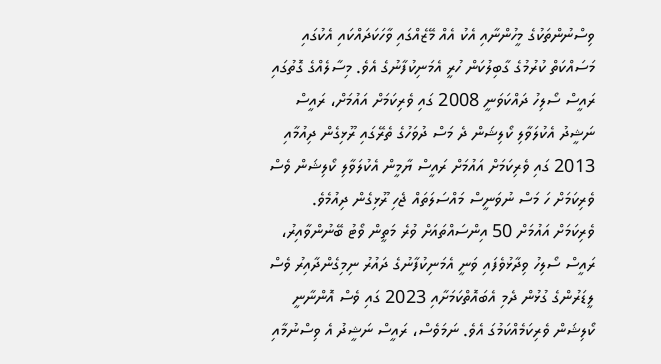ވިސްނުންތަކުގެ މީހުންނާއި އެކު އެއް މޭޒެއްގައި ވާހަކަދައްކައި އެކުގައި މަސައްކަތް ކުރުމުގެ ގާބިލުކަން ހުރީ އެމަނިކުފާނުގެ އެވެ. މިސާލެއްގެ ގޮތުގައި ރައީސް ސޯލިހު ދައްކަވަނީ 2008 ގައި ވެރިކަމަށް އައުމަށް، ރައީސް ނަޝީދު އެކުލަވާލި ކޯލިޝަން ދެ މަސް ދުވަހުގެ ތެރޭގައި ރޫޅިގެން ދިއުމާއި 2013 ގައި ވެރިކަމަށް އައުމަށް ރައީސް ޔާމީން އެކުލަވާލި ކޯލިޝަން ވެސް ވެރިކަމަށް ހަ މަސް ނުވަނީސް މައްސަލަތައް ޖެހި ރޫޅިގެން ދިއުމެވެ.
ވެރިކަމަށް އައުމަށް 50 އިންސައްތައަށް ވުރެ މަތީން ވޯޓު ބޭނުންވާއިރު، ރައީސް ސޯލިހު ވިދާޅުވެފައި ވަނީ އެމަނިކުފާނުގެ ދައުރު ނިމިގެންދާއިރު ވެސް ލީޑަރުންގެ ގުޅުން ދެމި އެބައޮތްކަމަށާއި 2023 ގައި ވެސް އޮންނާނީ ކޯލިޝަން ވެރިކަމެއްކަމުގަ އެވެ. ނަމަވެސް، ރައީސް ނަޝީދު އެ ވިސްނުމާއި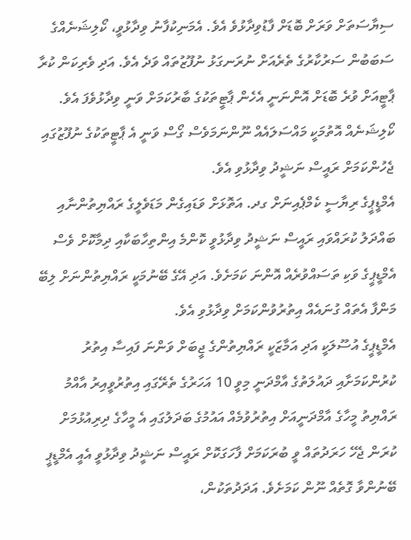ސިޔާސަތަށް ވަރަށް ބޮޑަށް ފާޑުވިދާޅުވެ އެވެ. އެމަނިކުފާނު ވިދާޅުވީ، ކޯލިޝަނެއްގެ ސަބަބުން ސަރުކާރުގެ ތެރެއަށް ނުރަނގަޅު ނުފޫޒުތައް ވަދެ އެވެ. އަދި ވެރިކަން ކުރާ ޕާޓީއަށް ވުރެ ބޮޑަށް އޮންނަނީ އެހެން ޕާޓީތަކުގެ ބާރުކަމަށް ވަނީ ވިދާޅުވެފަ އެވެ. ކޯލިޝަނެއް އޮތުމަކީ މައްސަލައެއް ނޫންނަމަވެސް ގޯސް ވަނީ އެ ޕާޓީތަކުގެ ނުފޫޒުގައި ޖެހުންކަމަށް ރައީސް ނަޝީދު ވިދާޅުވި އެވެ.
އެމްޑީޕީގެ ރިޔާސީ ކެމްޕެއިނަށް ގދ. އަތޮޅަށް ވަޑައިގެން މަޑަވެލީގެ ރައްޔިތުންނާއި ބައްދަލު ކުރައްވައި ރައީސް ނަޝީދު ވިދާޅުވީ ކޮންމެ އިންތިހާބަކާއި ދިމާކޮށް ވެސް އެމްޑީޕީގެ ވަކި ތަސައްވުރެއް އޮންނަ ކަމަށެވެ. އަދި އޭގެ ބޭނުމަކީ ރައްޔިތުންނަށް ލިބޭ މަންފާ އެތައް ގުނައެއް އިތުރުވުންކަމަށް ވިދާޅުވި އެވެ.
އެމްޑީޕީގެ އުސޫލަކީ އަދި އަމާޒަކީ ރައްޔިތުންގެ ޖީބަށް ވަންނަ ފައިސާ އިތުރު ކުރުންކަމަށާއި ދައުލަތުގެ އާމްދަނީ މިވީ 10 އަހަރުގެ ތެރޭގައި އިތުރުވީއިރު އާއްމު ރައްޔިތު މީހާގެ އާމްދަނީއަށް އިތުރުވުމެއް އައުމުގެ ބަދަލުގައި އެ މީހާގެ ދިރިއުޅުމަށް ކުރަން ޖެހޭ ހަރަދުތައް ވީ ބުރަކަމަށް ފާހަގަކޮށް ރައީސް ނަޝީދު ވިދާޅުވީ އެއީ އެމްޑީޕީ ބޭނުންވާ ގޮތެއް ނޫން ކަމަށެވެ. އަދަދުތަކުން،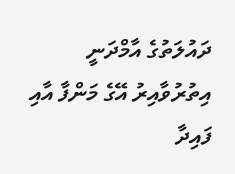ދައުލަތުގެ އާމްދަނީ އިތުރުވާއިރު އޭގެ މަންފާ އާއި ފައިދާ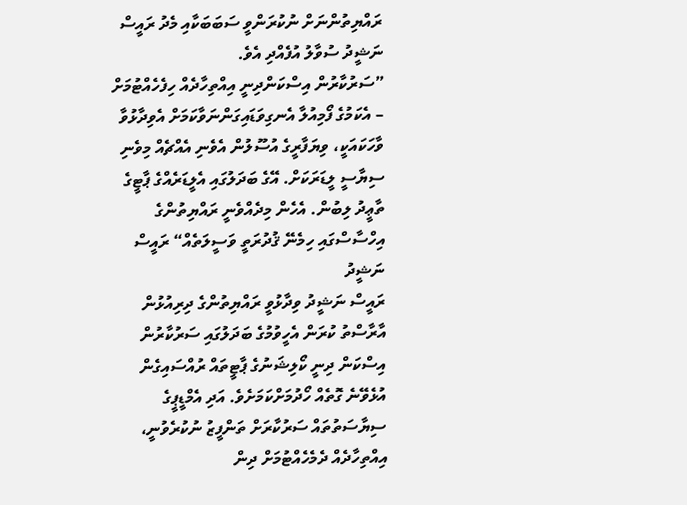ރައްޔިތުންނަށް ނުކުރަންވީ ސަބަބަކާއި މެދު ރައީސް ނަޝީދު ސުވާލު އުފެއްދި އެވެ.
”ސަރުކާރުން އިސްކަންދިނީ އިއްތިހާދެއް ހިފެހެއްޓުމަށް – އެކަމުގެ ފޯމިއުލާ އެނގިވަޑައިގަންނަވާކަމަށް އެވިދާޅުވާ ވާހަކައަކީ، ވިޔަފާރީގެ އުސޫލުން އެވެނި އެއްޗެއް މިވެނި ސިޔާސީ ލީޑަރަކަށް. އޭގެ ބަދަލުގައި އެލީޑަރެއްގެ ޕާޓީގެ ތާޢީދު ލިބުން. އެހެން މިދެއްވެނީ ރައްޔިތުންގެ އިހްސާސްގައި ހިމެނޭ ޤުދުރަތީ ވަސީލަތެއް“ ރައީސް ނަޝީދު
ރައީސް ނަޝީދު ވިދާޅުވީ ރައްޔިތުންގެ ދިރިއުޅުން އާރާސްތު ކުރަން އެހީވުމުގެ ބަދަލުގައި ސަރުކާރުން އިސްކަން ދިނީ ކޯލިޝަނުގެ ޕާޓީތައް ރުއްސައިގެން އުޅެވޭނެ ގޮތެއް ހޯދުމަށްކަމަށެވެ. އަދި އެމްޑީޕީގެ ސިޔާސަތުތައް ސަރުކާރަށް ތަންފީޒު ނުކުރެވުނީ، އިއްތިހާދެއް ދެމެހެއްޓުމަށް ދިން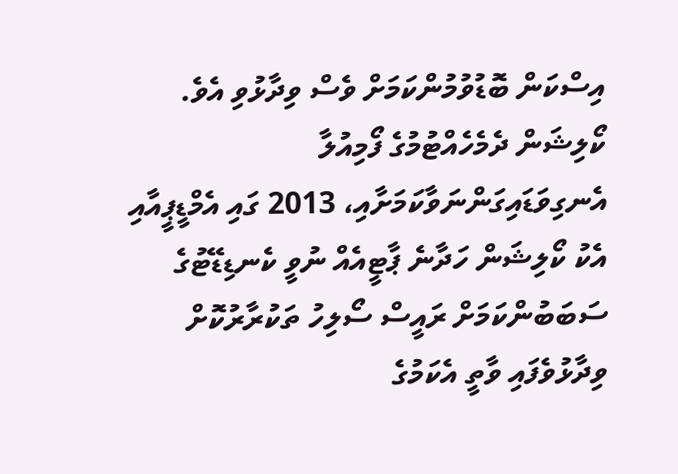އިސްކަން ބޮޑުވުމުންކަމަށް ވެސް ވިދާޅުވި އެވެ.
ކޯލިޝަން ދެމެހެއްޓުމުގެ ފޯމިއުލާ އެނގިވަޑައިގަންނަވާކަމަށާއި، 2013 ގައި އެމްޑީޕީއާއި އެކު ކޯލިޝަން ހަދާނެ ޕާޓީއެއް ނުވީ ކެނޑިޑޭޓުގެ ސަބަބުންކަމަށް ރައީސް ސޯލިހު ތަކުރާރުކޮށް ވިދާޅުވެފައި ވާތީ އެކަމުގެ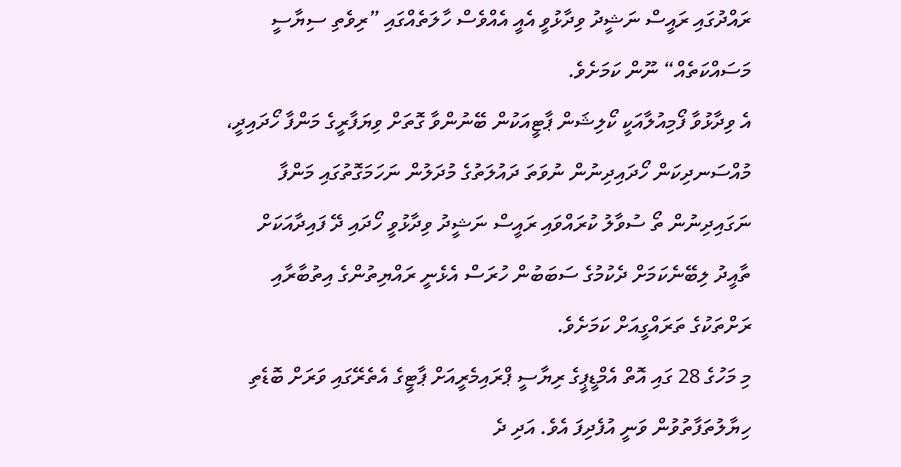ރައްދުގައި ރައީސް ނަޝީދު ވިދާޅުވީ އެއީ އެއްވެސް ހާލަތެއްގައި ”ރިވެތި ސިޔާސީ މަސައްކަތެއް“ ނޫން ކަމަށެވެ.
އެ ވިދާޅުވާ ފޯމިއުލާއަކީ ކޯލިޝަން ޕާޓީއަކުން ބޭނުންވާ ގޮތަށް ވިޔަފާރީގެ މަންފާ ހޯދައިދީ، މުއްސަނދިކަން ހޯދައިދިނުން ނުވަތަ ދައުލަތުގެ މުދަލުން ނަހަމަގޮތުގައި މަންފާ ނަގައިދިނުން ތޯ ސުވާލު ކުރައްވައި ރައީސް ނަޝީދު ވިދާޅުވީ ހޯދައި ދޭ ފައިދާއަކަށް ތާއީދު ލިބޭނެކަމަށް ދެކުމުގެ ސަބަބުން ހުރަސް އެޅެނީ ރައްޔިތުންގެ އިތުބާރާއި ރަށްތަކުގެ ތަރައްގީއަށް ކަމަށެވެ.
މި މަހުގެ 28 ގައި އޮތް އެމްޑީޕީގެ ރިޔާސީ ޕްރައިމެރީއަށް ޕާޓީގެ އެތެރޭގައި ވަރަށް ބޮޑެތި ހިޔާލުތަފާތުވުން ވަނީ އުފެދިފަ އެވެ. އަދި ދެ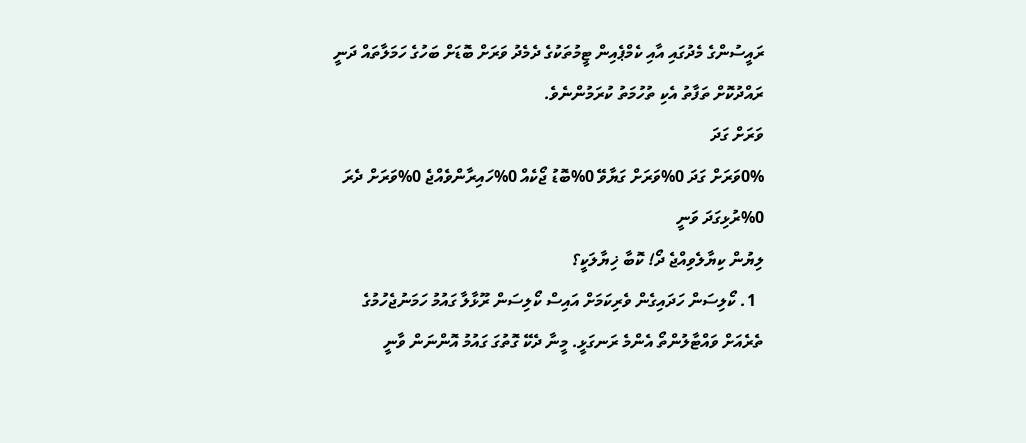ރައީސުންގެ މެދުގައި އާއި ކެމްޕެއިން ޓީމުތަކުގެ ދެމެދު ވަރަށް ބޮޑަށް ބަހުގެ ހަމަލާތައް ދަނީ ރައްދުކޮށް ތަފާތު އެކި ތުހުމަތު ކުރަމުންނެވެ.
ވަރަށް ގަދަ
0%ވަރަށް ގަދަ 0%ވަރަށް ގަޔާވޭ 0%ބޮޑު ޖޯކެއް 0%ހައިރާންވެއްޖެ 0%ވަރަށް ދެރަ 0%ރުޅިގަދަ ވަނީ
ލިޔުން ކިޔާލެވިއްޖެ ދޯ! ކޮބާ ޚިޔާލަކީ؟
  1. ކޯލިސަން ހަދައިގެން ވެރިކަމަށް އައިސް ކޯލިސަން ރޫޅާލާ ގައުމު ހަމަނުޖެހުމުގެ ތެރެއަށް ވައްޓާލުންތޯ އެންމެ ރަނގަޅީ. މީނާ ދެކޭ ގޮތުގަ ގައުމު އޮންނަން ވާނީ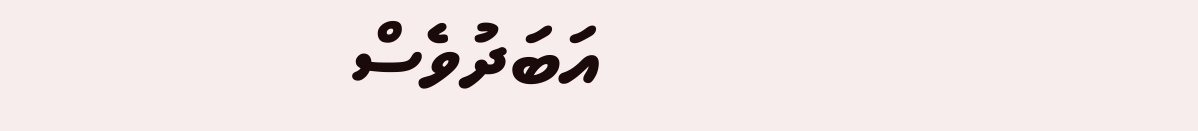އަބަދުވެސް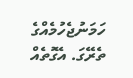ހަމަނުޖެހުމެއްގެ ތެރޭގަ. އެގޮތެއް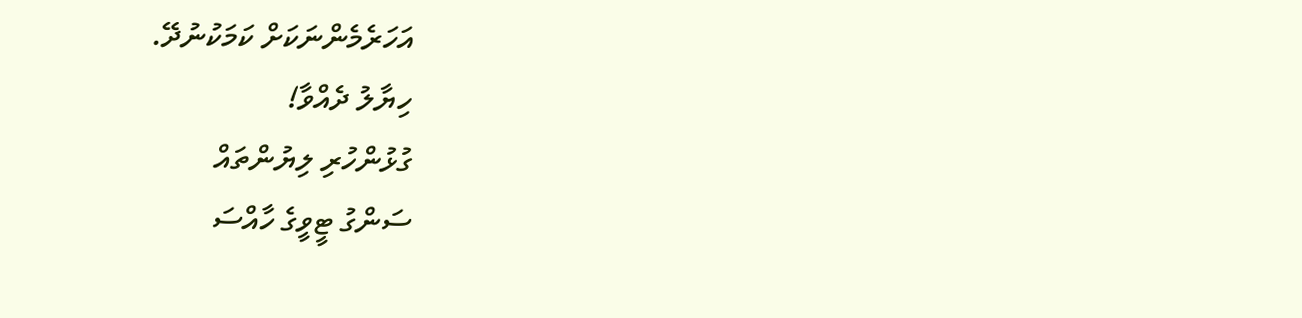އަހަރެމެންނަކަށް ކަމަކުނުދޭ.
ހިޔާލު ދެއްވާ!
ގުޅުންހުރި ލިޔުންތައް
ސަންގު ޓީވީގެ ހާއްސަ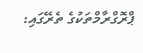ޕްރޮގްރާމްތަކުގެ ތެރޭގައި: